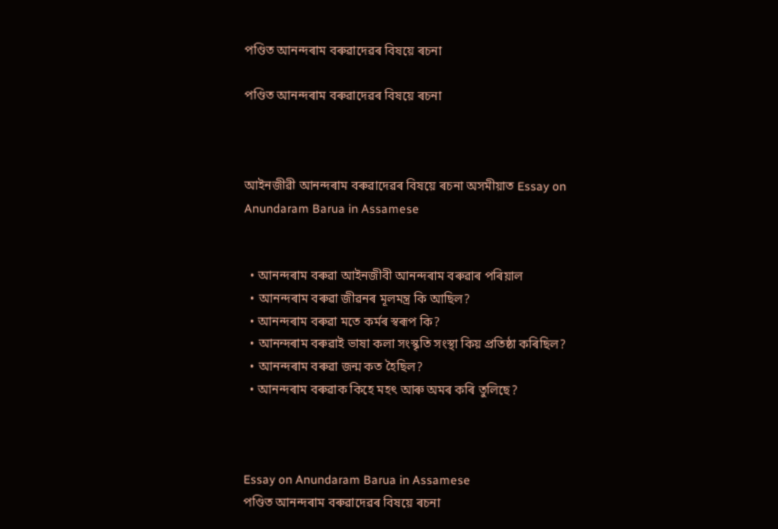পণ্ডিত আনন্দৰাম বৰুৱাদেৱৰ বিষয়ে ৰচনা

পণ্ডিত আনন্দৰাম বৰুৱাদেৱৰ বিষয়ে ৰচনা



আইনজীৱী আনন্দৰাম বৰুৱাদেৱৰ বিষয়ে ৰচনা অসমীয়াত Essay on Anundaram Barua in Assamese


  • আনন্দৰাম বৰুৱা আইনজীবী আনন্দৰাম বৰুৱাৰ পৰিয়াল
  • আনন্দৰাম বৰুৱা জীৱনৰ মূলমন্ত্ৰ কি আছিল?
  • আনন্দৰাম বৰুৱা মতে কৰ্মৰ স্বৰূপ কি?
  • আনন্দৰাম বৰুৱাই ভাষা কলা সংস্কৃতি সংস্থা কিয় প্রতিষ্ঠা কৰিছিল?
  • আনন্দৰাম বৰুৱা জন্ম কত হৈছিল?
  • আনন্দৰাম বৰুৱাক কিহে মহৎ আৰু অমৰ কৰি তুলিছে?



Essay on Anundaram Barua in Assamese
পণ্ডিত আনন্দৰাম বৰুৱাদেৱৰ বিষয়ে ৰচনা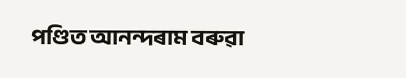পণ্ডিত আনন্দৰাম বৰুৱা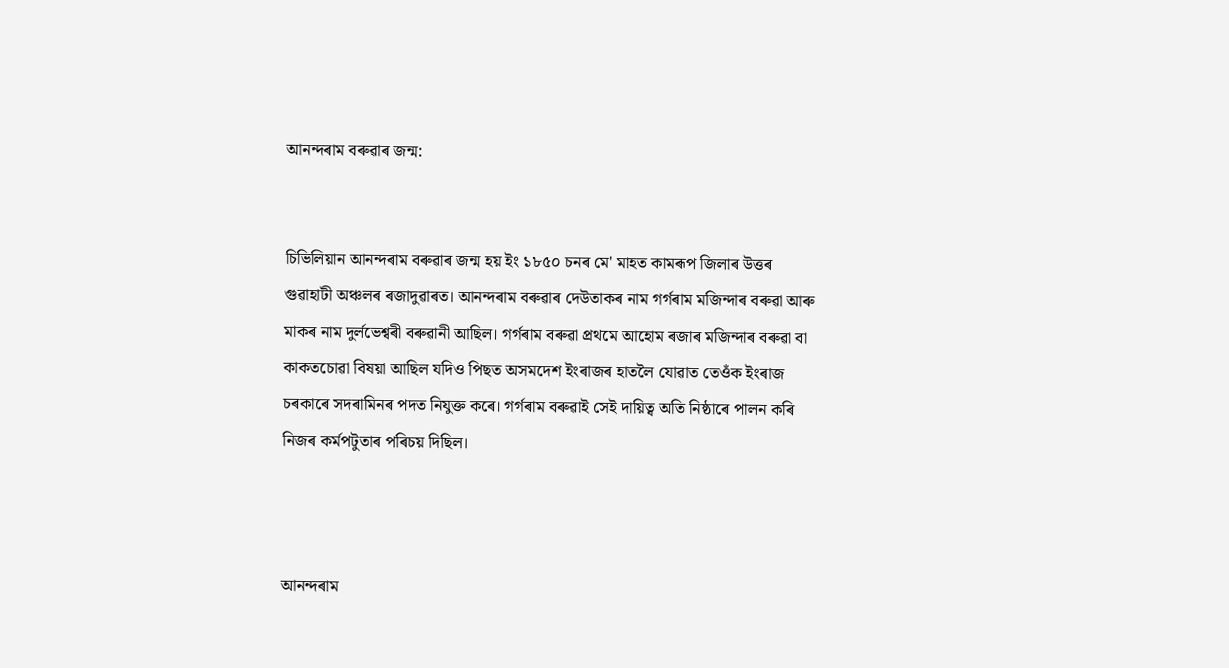আনন্দৰাম বৰুৱাৰ জন্ম:


চিভিলিয়ান আনন্দৰাম বৰুৱাৰ জন্ম হয় ইং ১৮৫০ চনৰ মে' মাহত কামৰূপ জিলাৰ উত্তৰ গুৱাহাটী অঞ্চলৰ ৰজাদুৱাৰত। আনন্দৰাম বৰুৱাৰ দেউতাকৰ নাম গৰ্গৰাম মজিন্দাৰ বৰুৱা আৰু মাকৰ নাম দুর্লভেশ্বৰী বৰুৱানী আছিল। গৰ্গৰাম বৰুৱা প্রথমে আহোম ৰজাৰ মজিন্দাৰ বৰুৱা বা কাকতচোৱা বিষয়া আছিল যদিও পিছত অসমদেশ ইংৰাজৰ হাতলৈ যোৱাত তেওঁক ইংৰাজ চৰকাৰে সদৰামিনৰ পদত নিযুক্ত কৰে। গৰ্গৰাম বৰুৱাই সেই দায়িত্ব অতি নিষ্ঠাৰে পালন কৰি নিজৰ কৰ্মপটুতাৰ পৰিচয় দিছিল।



আনন্দৰাম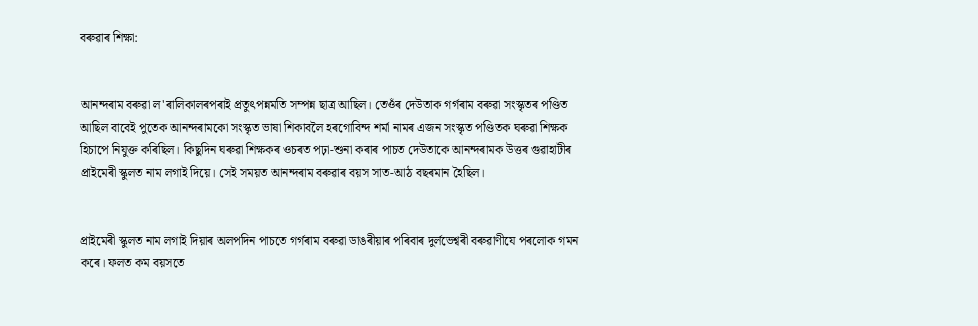বৰুৱাৰ শিক্ষা:


আনন্দৰাম বৰুৱা ল'ৰালিকালৰপৰাই প্রতুৎপন্নমতি সম্পন্ন ছাত্র আছিল। তেওঁৰ দেউতাক গৰ্গৰাম বৰুৱা সংস্কৃতৰ পণ্ডিত আছিল বাবেই পুতেক আনন্দৰামকো সংস্কৃত ভাষা শিকাবলৈ হৰগোবিন্দ শর্মা নামৰ এজন সংস্কৃত পণ্ডিতক ঘৰুৱা শিক্ষক হিচাপে নিযুক্ত কৰিছিল। কিছুদিন ঘৰুৱা শিক্ষকৰ ওচৰত পঢ়া-শুনা কৰাৰ পাচত দেউতাকে আনন্দৰামক উত্তৰ গুৱাহাটীৰ প্ৰাইমেৰী স্কুলত নাম লগাই দিয়ে। সেই সময়ত আনন্দৰাম বৰুৱাৰ বয়স সাত-আঠ বছৰমান হৈছিল।


প্রাইমেৰী স্কুলত নাম লগাই দিয়াৰ অলপদিন পাচতে গৰ্গৰাম বৰুৱা ডাঙৰীয়াৰ পৰিবাৰ দুৰ্লভেশ্বৰী বৰুৱাণীযে পৰলোক গমন কৰে। ফলত কম বয়সতে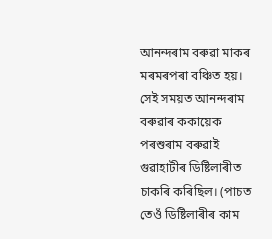আনন্দৰাম বৰুৱা মাকৰ মৰমৰপৰা বঞ্চিত হয়। সেই সময়ত আনন্দৰাম বৰুৱাৰ ককায়েক পৰশুৰাম বৰুৱাই গুৱাহাটীৰ ডিষ্টিলাৰীত চাকৰি কৰিছিল। (পাচত তেওঁ ডিষ্টিলাৰীৰ কাম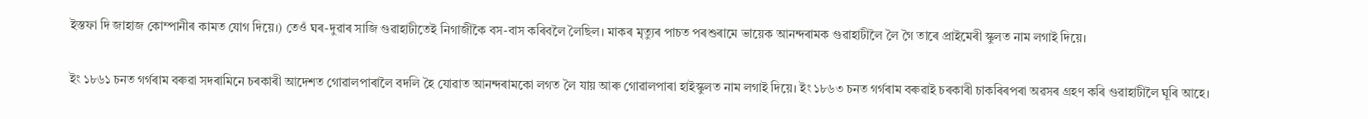ইস্তফা দি জাহাজ কোম্পানীৰ কামত যোগ দিয়ে।) তেওঁ ঘৰ-দুৱাৰ সাজি গুৱাহাটীতেই নিগাজীকৈ বস-বাস কৰিবলৈ লৈছিল। মাকৰ মৃত্যুৰ পাচত পৰশুৰামে ভায়েক আনন্দৰামক গুৱাহাটীলৈ লৈ গৈ তাৰে প্রাইমেৰী স্কুলত নাম লগাই দিয়ে।


ইং ১৮৬১ চনত গৰ্গৰাম বৰুৱা সদৰামিনে চৰকাৰী আদেশত গোৱালপাৰালৈ বদলি হৈ যোৱাত আনন্দৰামকো লগত লৈ যায় আৰু গোৱালপাৰা হাইস্কুলত নাম লগাই দিয়ে। ইং ১৮৬৩ চনত গৰ্গৰাম বৰুৱাই চৰকাৰী চাকৰিৰপৰা অৱসৰ গ্ৰহণ কৰি গুৱাহাটীলৈ ঘূৰি আহে।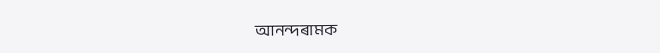আনন্দৰামক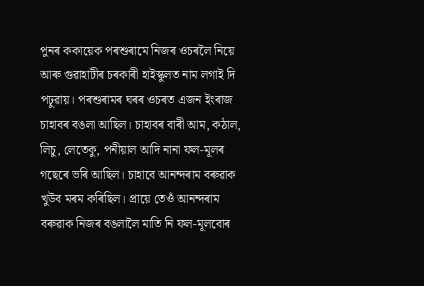পুনৰ ককায়েক পৰশুৰামে নিজৰ ওচৰলৈ নিয়ে আৰু গুৱাহাটীৰ চৰকাৰী হাইস্কুলত নাম লগাই দি পঢ়ুৱায়। পৰশুৰামৰ ঘৰৰ ওচৰত এজন ইংৰাজ চাহাবৰ বঙলা আছিল। চাহাবৰ বাৰী আম, কঠাল, লিচু, লেতেকু, পনীয়াল আদি নানা ফল-মূলৰ গছেৰে ভৰি আছিল। চাহাবে আনন্দৰাম বৰুৱাক খুউব মৰম কৰিছিল। প্ৰায়ে তেওঁ আনন্দৰাম বৰুৱাক নিজৰ বঙলালৈ মাতি নি ফল-মূলবোৰ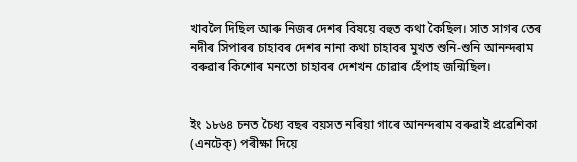খাবলৈ দিছিল আৰু নিজৰ দেশৰ বিষয়ে বহুত কথা কৈছিল। সাত সাগৰ তেৰ নদীৰ সিপাৰৰ চাহাবৰ দেশৰ নানা কথা চাহাবৰ মুখত শুনি-শুনি আনন্দৰাম বৰুৱাৰ কিশোৰ মনতো চাহাবৰ দেশখন চোৱাৰ হেঁপাহ জন্মিছিল।


ইং ১৮৬৪ চনত চৈধ্য বছৰ বয়সত নৰিয়া গাৰে আনন্দৰাম বৰুৱাই প্ৰৱেশিকা (এনটেক্) পৰীক্ষা দিয়ে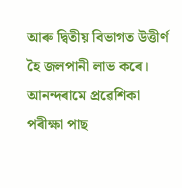আৰু দ্বিতীয় বিভাগত উত্তীর্ণ হৈ জলপানী লাভ কৰে। আনন্দৰামে প্ৰৱেশিকা পৰীক্ষা পাছ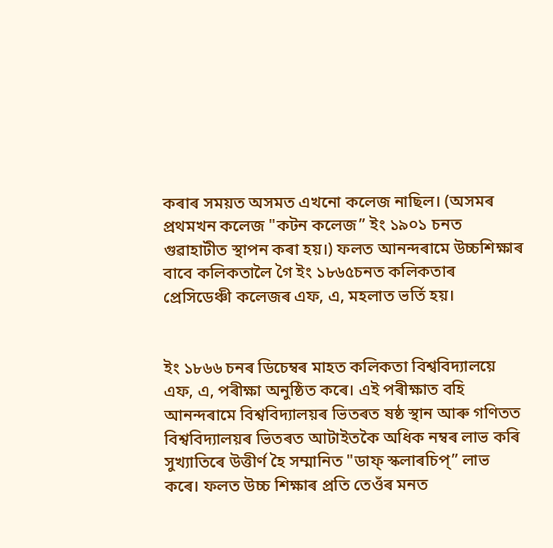কৰাৰ সময়ত অসমত এখনো কলেজ নাছিল। (অসমৰ প্ৰথমখন কলেজ "কটন কলেজ” ইং ১৯০১ চনত গুৱাহাটীত স্থাপন কৰা হয়।) ফলত আনন্দৰামে উচ্চশিক্ষাৰ বাবে কলিকতালৈ গৈ ইং ১৮৬৫চনত কলিকতাৰ প্রেসিডেঞ্চী কলেজৰ এফ, এ, মহলাত ভর্তি হয়।


ইং ১৮৬৬ চনৰ ডিচেম্বৰ মাহত কলিকতা বিশ্ববিদ্যালয়ে এফ, এ, পৰীক্ষা অনুষ্ঠিত কৰে। এই পৰীক্ষাত বহি আনন্দৰামে বিশ্ববিদ্যালয়ৰ ভিতৰত ষষ্ঠ স্থান আৰু গণিতত বিশ্ববিদ্যালয়ৰ ভিতৰত আটাইতকৈ অধিক নম্বৰ লাভ কৰি সুখ্যাতিৰে উত্তীৰ্ণ হৈ সম্মানিত "ডাফ্ স্কলাৰচিপ্” লাভ কৰে। ফলত উচ্চ শিক্ষাৰ প্রতি তেওঁৰ মনত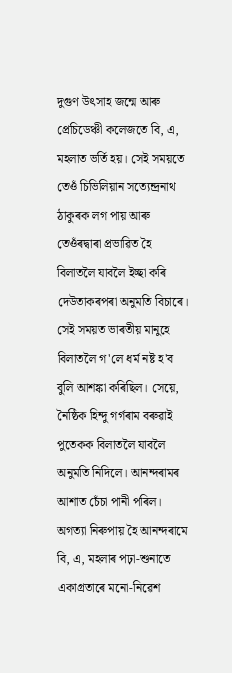দুগুণ উৎসাহ জন্মে আৰু প্রেচিডেঞ্চী কলেজতে বি, এ, মহলাত ভর্তি হয়। সেই সময়তে তেওঁ চিভিলিয়ান সত্যেন্দ্ৰনাথ ঠাকুৰক লগ পায় আৰু তেওঁৰদ্বাৰা প্ৰভাৱিত হৈ বিলাতলৈ যাবলৈ ইচ্ছা কৰি দেউতাকৰপৰা অনুমতি বিচাৰে। সেই সময়ত ভাৰতীয় মানুহে বিলাতলৈ গ'লে ধর্ম নষ্ট হ'ব বুলি আশঙ্কা কৰিছিল। সেয়ে, নৈষ্ঠিক হিন্দু গৰ্গৰাম বৰুৱাই পুতেকক বিলাতলৈ যাবলৈ অনুমতি নিদিলে। আনন্দৰামৰ আশাত চেঁচা পানী পৰিল। অগত্যা নিৰুপায় হৈ আনন্দৰামে বি, এ, মহলাৰ পঢ়া-শুনাতে একাগ্ৰতাৰে মনো-নিৱেশ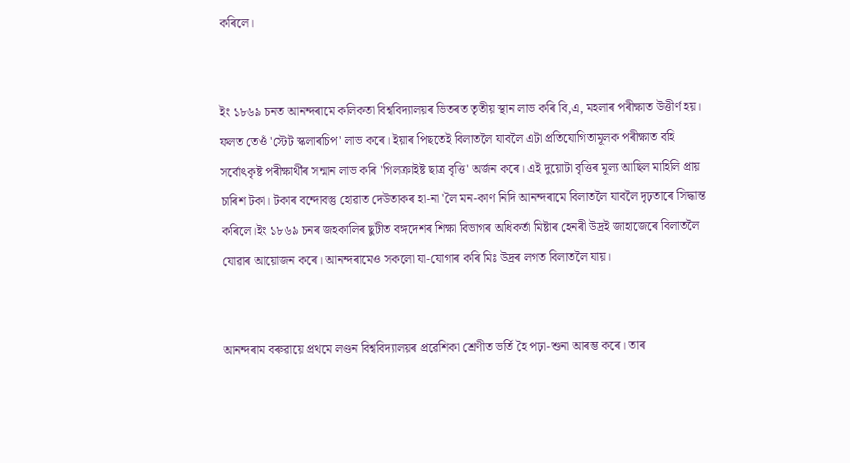কৰিলে।


ইং ১৮৬৯ চনত আনন্দৰামে কলিকতা বিশ্ববিদ্যালয়ৰ ভিতৰত তৃতীয় স্থান লাভ কৰি বি,এ, মহলাৰ পৰীক্ষাত উত্তীর্ণ হয়। ফলত তেওঁ 'স্টেট স্কলাৰচিপ' লাভ কৰে। ইয়াৰ পিছতেই বিলাতলৈ যাবলৈ এটা প্রতিযোগিতামূলক পৰীক্ষাত বহি সর্বোৎকৃষ্ট পৰীক্ষাৰ্থীৰ সন্মান লাভ কৰি 'গিলক্রাইষ্ট ছাত্র বৃত্তি' অর্জন কৰে। এই দুয়োটা বৃত্তিৰ মূল্য আছিল মাহিলি প্রায় চাৰিশ টকা। টকাৰ বন্দোবস্তু হোৱাত দেউতাকৰ হা-না 'লৈ মন-কাণ নিদি আনন্দৰামে বিলাতলৈ যাবলৈ দৃঢ়তাৰে সিদ্ধান্ত কৰিলে।ইং ১৮৬৯ চনৰ জহকালিৰ ছুটীত বঙ্গদেশৰ শিক্ষা বিভাগৰ অধিকর্তা মিষ্টাৰ হেনৰী উদ্ৰই জাহাজেৰে বিলাতলৈ যোৱাৰ আয়োজন কৰে। আনন্দৰামেও সকলো যা-যোগাৰ কৰি মিঃ উদ্ৰৰ লগত বিলাতলৈ যায়।


আনন্দৰাম বৰুৱায়ে প্রথমে লণ্ডন বিশ্ববিদ্যালয়ৰ প্ৰৱেশিকা শ্রেণীত ভর্তি হৈ পঢ়া-শুনা আৰম্ভ কৰে। তাৰ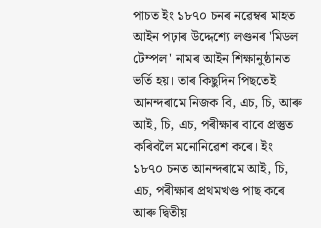পাচত ইং ১৮৭০ চনৰ নৱেম্বৰ মাহত আইন পঢ়াৰ উদ্দেশ্যে লণ্ডনৰ 'মিডল টেম্পল' নামৰ আইন শিক্ষানুষ্ঠানত ভর্তি হয়। তাৰ কিছুদিন পিছতেই আনন্দৰামে নিজক বি, এচ, চি, আৰু আই, চি, এচ, পৰীক্ষাৰ বাবে প্ৰস্তুত কৰিবলৈ মনোনিৱেশ কৰে। ইং ১৮৭০ চনত আনন্দৰামে আই, চি, এচ, পৰীক্ষাৰ প্ৰথমখণ্ড পাছ কৰে আৰু দ্বিতীয়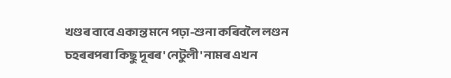খণ্ডৰ বাবে একান্ত মনে পঢ়া-শুনা কৰিবলৈ লণ্ডন চহৰৰপৰা কিছু দূৰৰ'নেটুলী' নামৰ এখন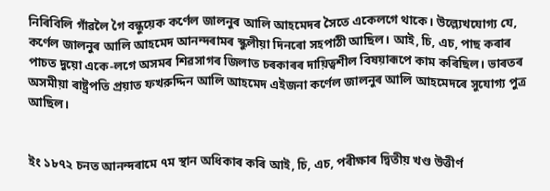নিৰিবিলি গাঁৱলৈ গৈ বন্ধুয়েক কর্ণেল জালনুৰ আলি আহমেদৰ সৈতে একেলগে থাকে। উল্ল্যেখযোগ্য যে, কর্ণেল জালনুৰ আলি আহমেদ আনন্দৰামৰ স্কুলীয়া দিনৰো সহপাঠী আছিল। আই, চি, এচ, পাছ কৰাৰ পাচত দুয়ো একে-লগে অসমৰ শিৱসাগৰ জিলাত চৰকাৰৰ দায়িত্বশীল বিষয়াৰূপে কাম কৰিছিল। ভাৰতৰ অসমীয়া ৰাষ্ট্ৰপতি প্রয়াত ফখরুদ্দিন আলি আহমেদ এইজনা কর্ণেল জালনুৰ আলি আহমেদৰে সুযোগ্য পুত্র আছিল।


ইং ১৮৭২ চনত আনন্দৰামে ৭ম স্থান অধিকাৰ কৰি আই, চি, এচ, পৰীক্ষাৰ দ্বিতীয় খণ্ড উত্তীর্ণ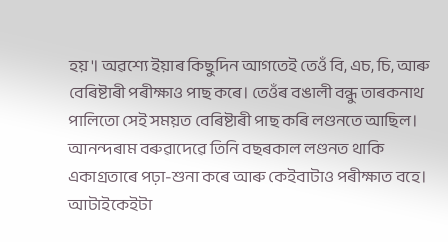হয়'। অৱশ্যে ইয়াৰ কিছুদিন আগতেই তেওঁ বি, এচ, চি, আৰু বেৰিষ্টাৰী পৰীক্ষাও পাছ কৰে। তেওঁৰ বঙালী বন্ধু তাৰকনাথ পালিতো সেই সময়ত বেৰিষ্টাৰী পাছ কৰি লণ্ডনতে আছিল। আনন্দৰাম বৰুৱাদেৱে তিনি বছৰকাল লণ্ডনত থাকি একাগ্ৰতাৰে পঢ়া-শুনা কৰে আৰু কেইবাটাও পৰীক্ষাত বহে। আটাইকেইটা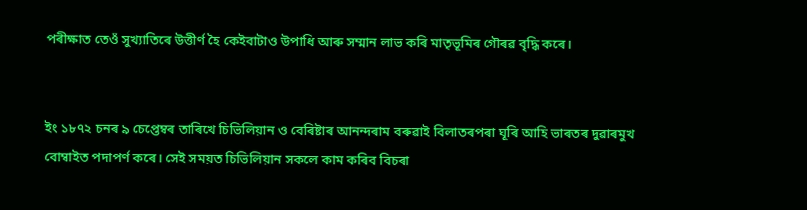পৰীক্ষাত তেওঁ সুখ্যাতিৰে উত্তীৰ্ণ হৈ কেইবাটাও উপাধি আৰু সম্মান লাভ কৰি মাতৃভূমিৰ গৌৰৱ বৃদ্ধি কৰে।


ইং ১৮৭২ চনৰ ৯ চেপ্তেম্বৰ তাৰিখে চিভিলিয়ান ও বেৰিষ্টাৰ আনন্দৰাম বৰুৱাই বিলাতৰপৰা ঘূৰি আহি ভাৰতৰ দুৱাৰমুখ বোম্বাইত পদাপর্ণ কৰে। সেই সময়ত চিভিলিয়ান সকলে কাম কৰিব বিচৰা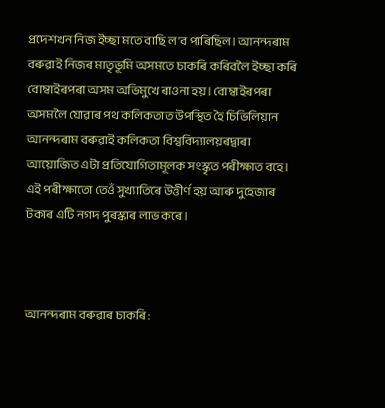প্ৰদেশখন নিজ ইচ্ছা মতে বাছি ল'ব পাৰিছিল। আনন্দৰাম বৰুৱাই নিজৰ মাতৃভূমি অসমতে চাকৰি কৰিবলৈ ইচ্ছা কৰি বোম্বাইৰপৰা অসম অভিমুখে ৰাওনা হয়। বোম্বাইৰপৰা অসমলৈ যোৱাৰ পথ কলিকতাত উপস্থিত হৈ চিভিলিয়ান আনন্দৰাম বৰুৱাই কলিকতা বিশ্ববিদ্যালয়ৰদ্বাৰা আয়োজিত এটা প্রতিযোগিতামূলক সংস্কৃত পৰীক্ষাত বহে। এই পৰীক্ষাতো তেওঁ সুখ্যাতিৰে উত্তীৰ্ণ হয় আৰু দুহেজাৰ টকাৰ এটি নগদ পুৰস্কাৰ লাভ কৰে।



আনন্দৰাম বৰুৱাৰ চাকৰি :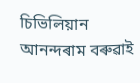চিভিলিয়ান আনন্দৰাম বৰুৱাই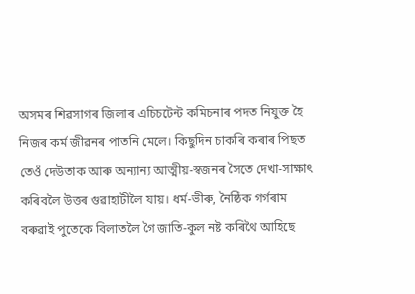অসমৰ শিৱসাগৰ জিলাৰ এচিচটেন্ট কমিচনাৰ পদত নিযুক্ত হৈ নিজৰ কৰ্ম জীৱনৰ পাতনি মেলে। কিছুদিন চাকৰি কৰাৰ পিছত তেওঁ দেউতাক আৰু অন্যান্য আত্মীয়-স্বজনৰ সৈতে দেখা-সাক্ষাৎ কৰিবলৈ উত্তৰ গুৱাহাটীলৈ যায়। ধর্ম-ভীৰু, নৈষ্ঠিক গৰ্গৰাম বৰুৱাই পুতেকে বিলাতলৈ গৈ জাতি-কুল নষ্ট কৰিথৈ আহিছে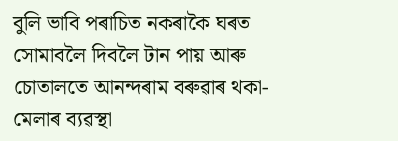বুলি ভাবি পৰাচিত নকৰাকৈ ঘৰত সোমাবলৈ দিবলৈ টান পায় আৰু চোতালতে আনন্দৰাম বৰুৱাৰ থকা-মেলাৰ ব্যৱস্থা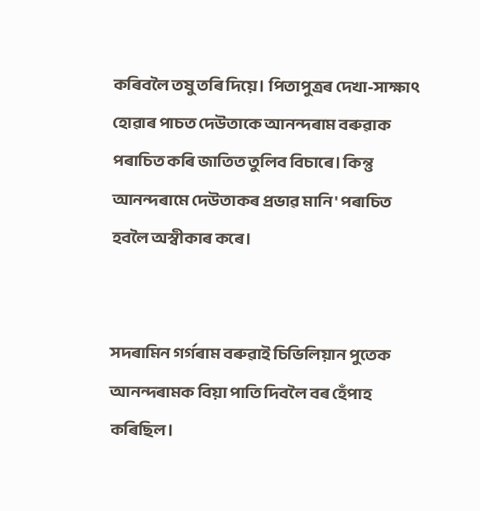কৰিবলৈ তষু তৰি দিয়ে। পিতাপুত্ৰৰ দেখা-সাক্ষাৎ হোৱাৰ পাচত দেউতাকে আনন্দৰাম বৰুৱাক পৰাচিত কৰি জাতিত তুলিব বিচাৰে। কিন্তু আনন্দৰামে দেউতাকৰ প্ৰভাৱ মানি' পৰাচিত হবলৈ অস্বীকাৰ কৰে।


সদৰামিন গৰ্গৰাম বৰুৱাই চিভিলিয়ান পুতেক আনন্দৰামক বিয়া পাতি দিবলৈ বৰ হেঁপাহ কৰিছিল।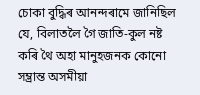চোকা বুদ্ধিৰ আনন্দৰামে জানিছিল যে, বিলাতলৈ গৈ জাতি-কুল নষ্ট কৰি থৈ অহা মানুহজনক কোনো সম্ভ্রান্ত অসমীয়া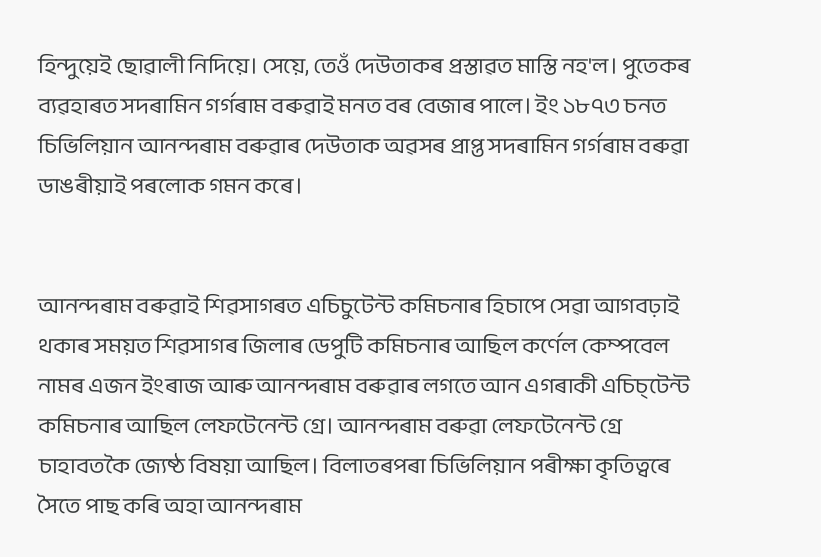হিন্দুয়েই ছোৱালী নিদিয়ে। সেয়ে, তেওঁ দেউতাকৰ প্ৰস্তাৱত মাস্তি নহ'ল। পুতেকৰ ব্যৱহাৰত সদৰামিন গৰ্গৰাম বৰুৱাই মনত বৰ বেজাৰ পালে। ইং ১৮৭৩ চনত চিভিলিয়ান আনন্দৰাম বৰুৱাৰ দেউতাক অৱসৰ প্ৰাপ্ত সদৰামিন গৰ্গৰাম বৰুৱা ডাঙৰীয়াই পৰলোক গমন কৰে।


আনন্দৰাম বৰুৱাই শিৱসাগৰত এচিচুটেন্ট কমিচনাৰ হিচাপে সেৱা আগবঢ়াই থকাৰ সময়ত শিৱসাগৰ জিলাৰ ডেপুটি কমিচনাৰ আছিল কর্ণেল কেম্পবেল নামৰ এজন ইংৰাজ আৰু আনন্দৰাম বৰুৱাৰ লগতে আন এগৰাকী এচিচ্‌টেন্ট কমিচনাৰ আছিল লেফটেনেন্ট গ্রে। আনন্দৰাম বৰুৱা লেফটেনেন্ট গ্রে চাহাবতকৈ জ্যেষ্ঠ বিষয়া আছিল। বিলাতৰপৰা চিভিলিয়ান পৰীক্ষা কৃতিত্বৰে সৈতে পাছ কৰি অহা আনন্দৰাম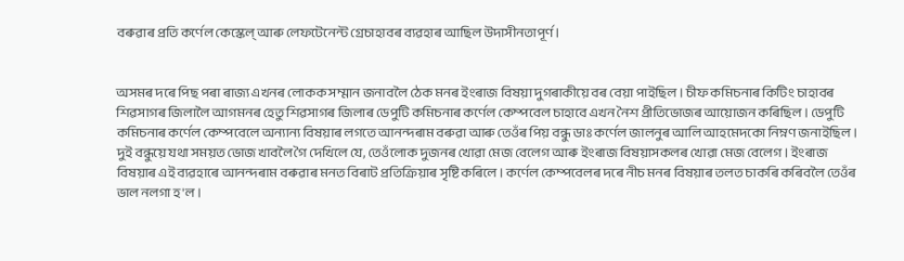বৰুৱাৰ প্ৰতি কর্ণেল কেস্কেল্ আৰু লেফটেনেন্ট গ্ৰেচাহাবৰ ব্যৱহাৰ আছিল উদাসীনতাপূর্ণ।


অসমৰ দৰে পিছ পৰা ৰাজ্য এখনৰ লোকক সম্মান জনাবলৈ ঠেক মনৰ ইংৰাজ বিষয়া দুগৰাকীয়ে বৰ বেয়া পাইছিল। চীফ কমিচনাৰ কিটিং চাহাবৰ শিৱসাগৰ জিলালৈ আগমনৰ হেতু শিৱসাগৰ জিলাৰ ডেপুটি কমিচনাৰ কৰ্ণেল কেম্পবেল চাহাবে এখন নৈশ প্রীতিভোজৰ আয়োজন কৰিছিল। ডেপুটি কমিচনাৰ কৰ্ণেল কেম্পবেলে অন্যান্য বিষয়াৰ লগতে আনন্দৰাম বৰুৱা আৰু তেওঁৰ পিয় বন্ধু ডাঃ কর্ণেল জালনুৰ আলি আহমেদকো নিম্নণ জনাইছিল। দুই বন্ধুয়ে যথা সময়ত ভোজ খাবলৈ গৈ দেখিলে যে, তেওঁলোক দুজনৰ খোৱা মেজ বেলেগ আৰু ইংৰাজ বিষয়াসকলৰ খোৱা মেজ বেলেগ। ইংৰাজ বিষয়াৰ এই ব্যৱহাৰে আনন্দৰাম বৰুৱাৰ মনত বিৰাট প্রতিক্ৰিয়াৰ সৃষ্টি কৰিলে। কর্ণেল কেম্পবেলৰ দৰে নীচ মনৰ বিষয়াৰ তলত চাকৰি কৰিবলৈ তেওঁৰ ভাল নলগা হ'ল।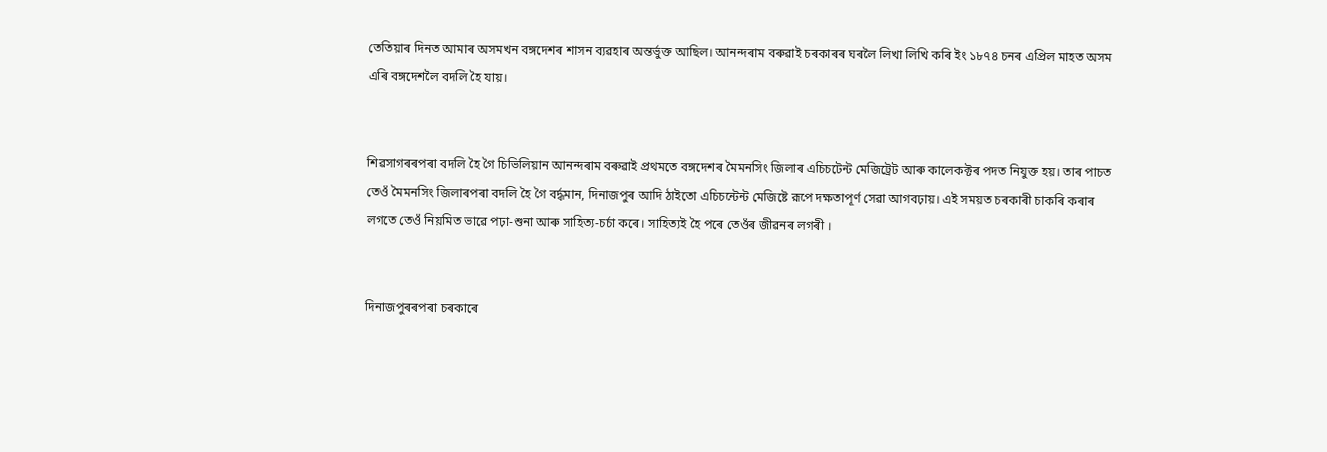তেতিয়াৰ দিনত আমাৰ অসমখন বঙ্গদেশৰ শাসন ব্যৱহাৰ অন্তৰ্ভুক্ত আছিল। আনন্দৰাম বৰুৱাই চৰকাৰৰ ঘৰলৈ লিখা লিখি কৰি ইং ১৮৭৪ চনৰ এপ্রিল মাহত অসম এৰি বঙ্গদেশলৈ বদলি হৈ যায়।


শিৱসাগৰৰপৰা বদলি হৈ গৈ চিভিলিয়ান আনন্দৰাম বৰুৱাই প্ৰথমতে বঙ্গদেশৰ মৈমনসিং জিলাৰ এচিচটেন্ট মেজিট্রেট আৰু কালেকক্টৰ পদত নিযুক্ত হয়। তাৰ পাচত তেওঁ মৈমনসিং জিলাৰপৰা বদলি হৈ গৈ বৰ্দ্ধমান, দিনাজপুৰ আদি ঠাইতো এচিচন্টেন্ট মেজিষ্টে রূপে দক্ষতাপূর্ণ সেৱা আগবঢ়ায়। এই সময়ত চৰকাৰী চাকৰি কৰাৰ লগতে তেওঁ নিয়মিত ভাৱে পঢ়া-শুনা আৰু সাহিত্য-চর্চা কৰে। সাহিত্যই হৈ পৰে তেওঁৰ জীৱনৰ লগৰী ।


দিনাজপুৰৰপৰা চৰকাৰে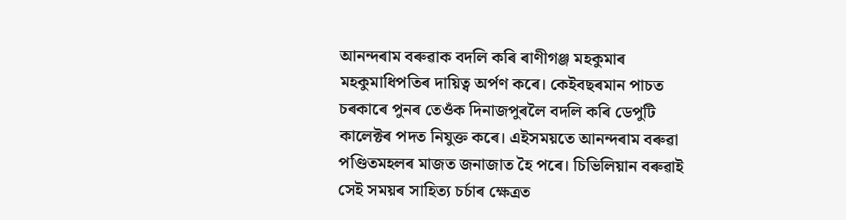আনন্দৰাম বৰুৱাক বদলি কৰি ৰাণীগঞ্জ মহকুমাৰ মহকুমাধিপতিৰ দায়িত্ব অর্পণ কৰে। কেইবছৰমান পাচত চৰকাৰে পুনৰ তেওঁক দিনাজপুৰলৈ বদলি কৰি ডেপুটি কালেক্টৰ পদত নিযুক্ত কৰে। এইসময়তে আনন্দৰাম বৰুৱা পণ্ডিতমহলৰ মাজত জনাজাত হৈ পৰে। চিভিলিয়ান বৰুৱাই সেই সময়ৰ সাহিত্য চৰ্চাৰ ক্ষেত্ৰত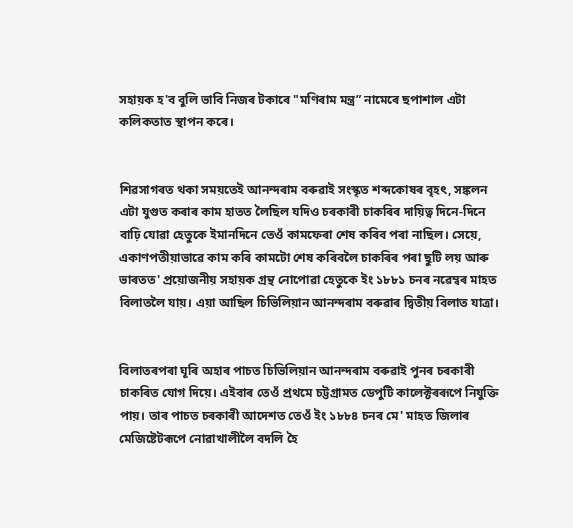সহায়ক হ'ব বুলি ভাবি নিজৰ টকাৰে "মণিৰাম মন্ত্র” নামেৰে ছপাশাল এটা কলিকতাত স্থাপন কৰে।


শিৱসাগৰত থকা সময়তেই আনন্দৰাম বৰুৱাই সংস্কৃত শব্দকোষৰ বৃহৎ, সঙ্কলন এটা যুগুত কৰাৰ কাম হাতত লৈছিল যদিও চৰকাৰী চাকৰিৰ দায়িত্ব দিনে-দিনে বাঢ়ি যোৱা হেতুকে ইমানদিনে তেওঁ কামফেৰা শেষ কৰিব পৰা নাছিল। সেয়ে, একাণপতীয়াভাৱে কাম কৰি কামটো শেষ কৰিবলৈ চাকৰিৰ পৰা ছুটি লয় আৰু ভাৰতত' প্রয়োজনীয় সহায়ক গ্রন্থ নোপোৱা হেতুকে ইং ১৮৮১ চনৰ নৱেম্বৰ মাহত বিলাতলৈ যায়। এয়া আছিল চিভিলিয়ান আনন্দৰাম বৰুৱাৰ দ্বিতীয় বিলাত যাত্রা।


বিলাতৰপৰা ঘূৰি অহাৰ পাচত চিভিলিয়ান আনন্দৰাম বৰুৱাই পুনৰ চৰকাৰী চাকৰিত যোগ দিয়ে। এইবাৰ তেওঁ প্রথমে চট্টগ্রামত ডেপুটি কালেক্টৰৰূপে নিযুক্তি পায়। তাৰ পাচত চৰকাৰী আদেশত তেওঁ ইং ১৮৮৪ চনৰ মে' মাহত জিলাৰ মেজিষ্টেটৰূপে নোৱাখালীলৈ বদলি হৈ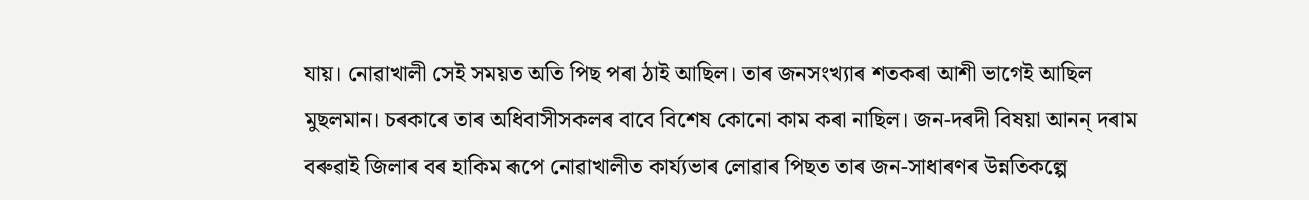যায়। নোৱাখালী সেই সময়ত অতি পিছ পৰা ঠাই আছিল। তাৰ জনসংখ্যাৰ শতকৰা আশী ভাগেই আছিল মুছলমান। চৰকাৰে তাৰ অধিবাসীসকলৰ বাবে বিশেষ কোনো কাম কৰা নাছিল। জন-দৰদী বিষয়া আনন্ দৰাম বৰুৱাই জিলাৰ বৰ হাকিম ৰূপে নোৱাখালীত কাৰ্য্যভাৰ লোৱাৰ পিছত তাৰ জন-সাধাৰণৰ উন্নতিকল্পে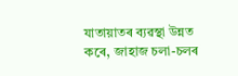যাতায়াতৰ ব্যৱস্থা উন্নত কৰে, জাহাজ চলা-চলৰ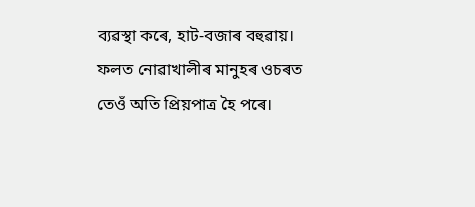ব্যৱস্থা কৰে, হাট-বজাৰ বহুৱায়। ফলত নোৱাখালীৰ মানুহৰ ওচৰত তেওঁ অতি প্রিয়পাত্র হৈ পৰে।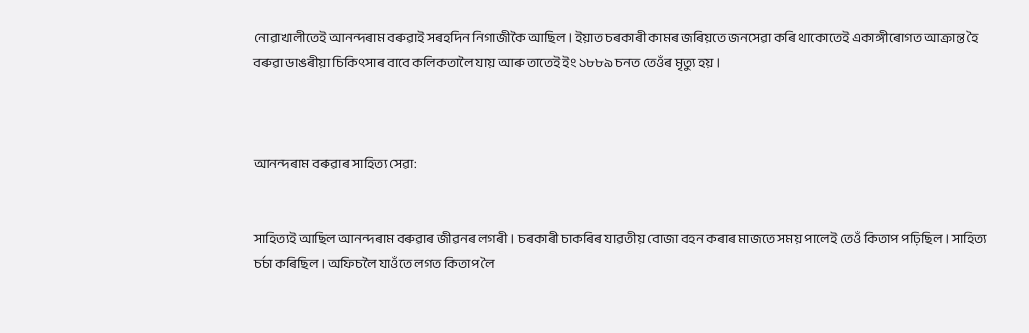নোৱাখালীতেই আনন্দৰাম বৰুৱাই সৰহদিন নিগাজীকৈ আছিল। ইয়াত চৰকাৰী কামৰ জৰিয়তে জনসেৱা কৰি থাকোতেই একাঙ্গীৰোগত আক্ৰান্ত হৈ বৰুৱা ডাঙৰীয়া চিকিৎসাৰ বাবে কলিকতালৈ যায় আৰু তাতেই ইং ১৮৮৯ চনত তেওঁৰ মৃত্যু হয়।



আনন্দৰাম বৰুৱাৰ সাহিত্য সেৱা:


সাহিত্যই আছিল আনন্দৰাম বৰুৱাৰ জীৱনৰ লগৰী। চৰকাৰী চাকৰিৰ যাৱতীয় বোজা বহন কৰাৰ মাজতে সময় পালেই তেওঁ কিতাপ পঢ়িছিল। সাহিত্য চর্চা কৰিছিল। অফিচলৈ যাওঁতে লগত কিতাপ লৈ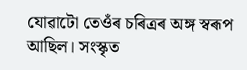যোৱাটো তেওঁৰ চৰিত্ৰৰ অঙ্গ স্বৰূপ আছিল। সংস্কৃত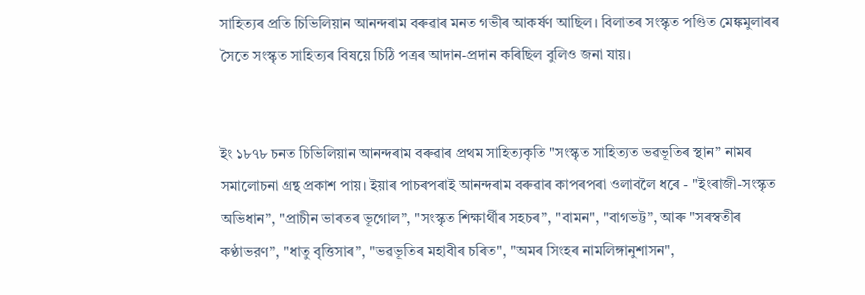সাহিত্যৰ প্ৰতি চিভিলিয়ান আনন্দৰাম বৰুৱাৰ মনত গভীৰ আকর্ষণ আছিল। বিলাতৰ সংস্কৃত পণ্ডিত মেঙ্কমুলাৰৰ সৈতে সংস্কৃত সাহিত্যৰ বিষয়ে চিঠি পত্ৰৰ আদান-প্ৰদান কৰিছিল বুলিও জনা যায়।


ইং ১৮৭৮ চনত চিভিলিয়ান আনন্দৰাম বৰুৱাৰ প্ৰথম সাহিত্যকৃতি "সংস্কৃত সাহিত্যত ভৱভূতিৰ স্থান” নামৰ সমালোচনা গ্রন্থ প্রকাশ পায়। ইয়াৰ পাচৰপৰাই আনন্দৰাম বৰুৱাৰ কাপৰপৰা ওলাবলৈ ধৰে - "ইংৰাজী-সংস্কৃত অভিধান”, "প্রাচীন ভাৰতৰ ভূগোল”, "সংস্কৃত শিক্ষার্থীৰ সহচৰ”, "বামন", "বাগভট্ট”, আৰু "সৰস্বতীৰ কণ্ঠাভরণ”, "ধাতু বৃত্তিসাৰ”, "ভৱভূতিৰ মহাবীৰ চৰিত", "অমৰ সিংহৰ নামলিঙ্গানুশাসন",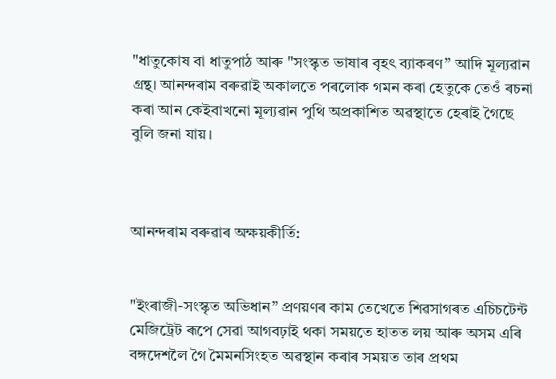"ধাতুকোষ বা ধাতুপাঠ আৰু "সংস্কৃত ভাষাৰ বৃহৎ ব্যাকৰণ” আদি মূল্যৱান গ্রন্থ। আনন্দৰাম বৰুৱাই অকালতে পৰলোক গমন কৰা হেতুকে তেওঁ ৰচনা কৰা আন কেইবাখনো মূল্যৱান পুথি অপ্রকাশিত অৱস্থাতে হেৰাই গৈছে বুলি জনা যায়।



আনন্দৰাম বৰুৱাৰ অক্ষয়কীর্তি:


"ইংৰাজী-সংস্কৃত অভিধান” প্রণয়ণৰ কাম তেখেতে শিৱসাগৰত এচিচটেন্ট মেজিট্রেট ৰূপে সেৱা আগবঢ়াই থকা সময়তে হাতত লয় আৰু অসম এৰি বঙ্গদেশলৈ গৈ মৈমনসিংহত অৱস্থান কৰাৰ সময়ত তাৰ প্ৰথম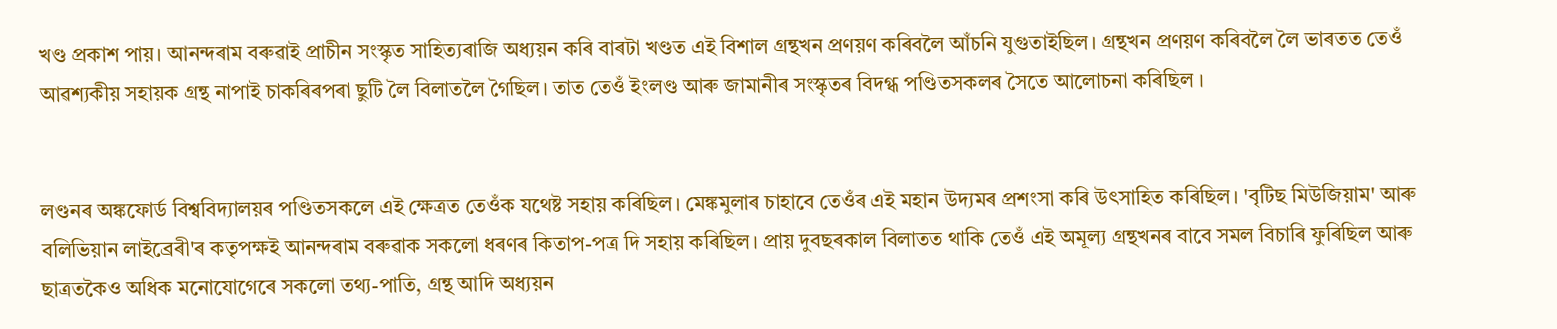খণ্ড প্রকাশ পায়। আনন্দৰাম বৰুৱাই প্ৰাচীন সংস্কৃত সাহিত্যৰাজি অধ্যয়ন কৰি বাৰটা খণ্ডত এই বিশাল গ্রন্থখন প্ৰণয়ণ কৰিবলৈ আঁচনি যুগুতাইছিল। গ্ৰন্থখন প্রণয়ণ কৰিবলৈ লৈ ভাৰতত তেওঁ আৱশ্যকীয় সহায়ক গ্রন্থ নাপাই চাকৰিৰপৰা ছুটি লৈ বিলাতলৈ গৈছিল। তাত তেওঁ ইংলণ্ড আৰু জামানীৰ সংস্কৃতৰ বিদগ্ধ পণ্ডিতসকলৰ সৈতে আলোচনা কৰিছিল ।


লণ্ডনৰ অঙ্কফোর্ড বিশ্ববিদ্যালয়ৰ পণ্ডিতসকলে এই ক্ষেত্রত তেওঁক যথেষ্ট সহায় কৰিছিল। মেঙ্কমুলাৰ চাহাবে তেওঁৰ এই মহান উদ্যমৰ প্ৰশংসা কৰি উৎসাহিত কৰিছিল। 'বৃটিছ মিউজিয়াম' আৰু বলিভিয়ান লাইব্ৰেৰী'ৰ কতৃপক্ষই আনন্দৰাম বৰুৱাক সকলো ধৰণৰ কিতাপ-পত্ৰ দি সহায় কৰিছিল। প্ৰায় দুবছৰকাল বিলাতত থাকি তেওঁ এই অমূল্য গ্ৰন্থখনৰ বাবে সমল বিচাৰি ফুৰিছিল আৰু ছাত্ৰতকৈও অধিক মনোযোগেৰে সকলো তথ্য-পাতি, গ্রন্থ আদি অধ্যয়ন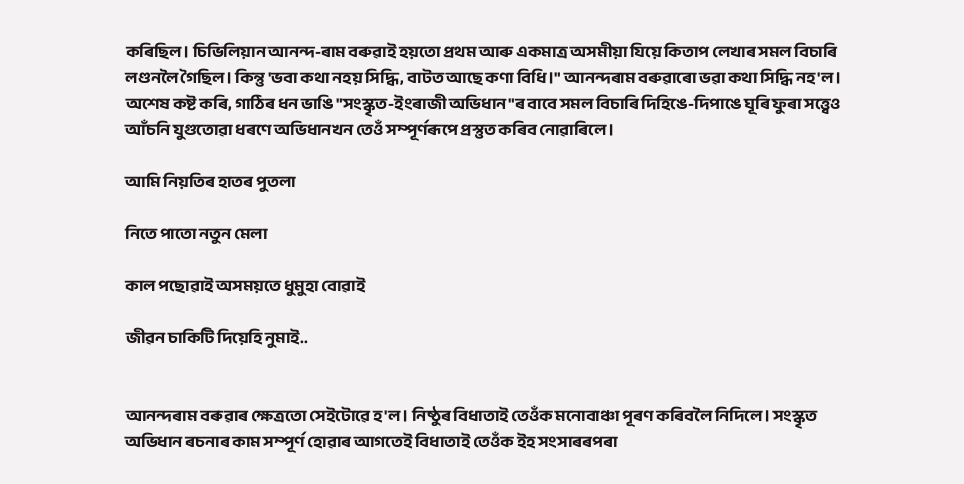কৰিছিল। চিভিলিয়ান আনন্দ-ৰাম বৰুৱাই হয়তো প্ৰথম আৰু একমাত্ৰ অসমীয়া যিয়ে কিতাপ লেখাৰ সমল বিচাৰি লণ্ডনলৈ গৈছিল। কিন্তু 'ভবা কথা নহয় সিদ্ধি, বাটত আছে কণা বিধি।" আনন্দৰাম বৰুৱাৰো ভৱা কথা সিদ্ধি নহ'ল। অশেষ কষ্ট কৰি, গাঠিৰ ধন ভাঙি "সংস্কৃত-ইংৰাজী অভিধান"ৰ বাবে সমল বিচাৰি দিহিঙে-দিপাঙে ঘূৰি ফুৰা সত্ত্বেও আঁচনি যুগুতোৱা ধৰণে অভিধানখন তেওঁ সম্পূৰ্ণৰূপে প্ৰস্তুত কৰিব নোৱাৰিলে।

আমি নিয়তিৰ হাতৰ পুতলা

নিতে পাতো নতুন মেলা

কাল পছোৱাই অসময়তে ধুমুহা বোৱাই

জীৱন চাকিটি দিয়েহি নুমাই..


আনন্দৰাম বৰুৱাৰ ক্ষেত্ৰতো সেইটোৱে হ'ল। নিষ্ঠুৰ বিধাতাই তেওঁক মনোবাঞ্চা পূৰণ কৰিবলৈ নিদিলে। সংস্কৃত অভিধান ৰচনাৰ কাম সম্পূৰ্ণ হোৱাৰ আগতেই বিধাতাই তেওঁক ইহ সংসাৰৰপৰা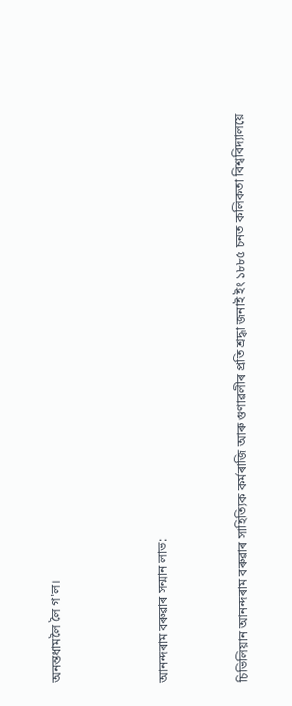অনন্তধামলৈ লৈ গ'ল।



আনন্দৰাম বৰুৱাৰ সন্মান লাভ:


চিভিলিয়ান আনন্দৰাম বৰুৱাৰ সাহিত্যিক কৰ্মৰাজি আৰু গুণাৱলীৰ প্ৰতি শ্ৰদ্ধা জনাই ইং ১৮৮৫ চনত কলিকতা বিশ্ববিদ্যালয়ে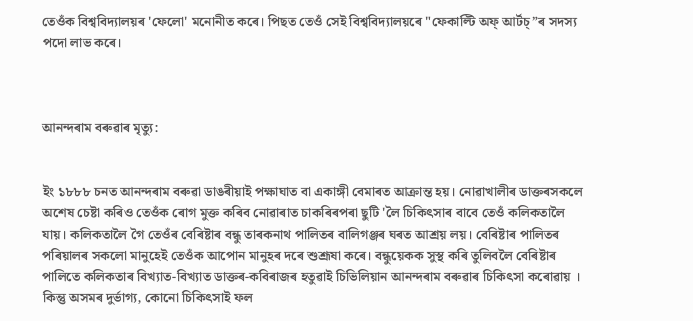তেওঁক বিশ্ববিদ্যালয়ৰ 'ফেলো' মনোনীত কৰে। পিছত তেওঁ সেই বিশ্ববিদ্যালয়ৰে "ফেকাল্টি অফ্ আর্টচ্”ৰ সদস্য পদো লাভ কৰে।



আনন্দৰাম বৰুৱাৰ মৃত্যু:


ইং ১৮৮৮ চনত আনন্দৰাম বৰুৱা ডাঙৰীয়াই পক্ষাঘাত বা একাঙ্গী বেমাৰত আক্রান্ত হয়। নোৱাখালীৰ ডাক্তৰসকলে অশেষ চেষ্টা কৰিও তেওঁক ৰোগ মুক্ত কৰিব নোৱাৰাত চাকৰিৰপৰা ছুটি 'লৈ চিকিৎসাৰ বাবে তেওঁ কলিকতালৈ যায়। কলিকতালৈ গৈ তেওঁৰ বেৰিষ্টাৰ বন্ধু তাৰকনাথ পালিতৰ বালিগঞ্জৰ ঘৰত আশ্রয় লয়। বেৰিষ্টাৰ পালিতৰ পৰিয়ালৰ সকলো মানুহেই তেওঁক আপোন মানুহৰ দৰে শুশ্রূষা কৰে। বন্ধুয়েকক সুস্থ কৰি তুলিবলৈ বেৰিষ্টাৰ পালিতে কলিকতাৰ বিখ্যাত-বিখ্যাত ডাক্তৰ-কবিৰাজৰ হতুৱাই চিভিলিয়ান আনন্দৰাম বৰুৱাৰ চিকিৎসা কৰোৱায় । কিন্তু অসমৰ দুর্ভাগ্য, কোনো চিকিৎসাই ফল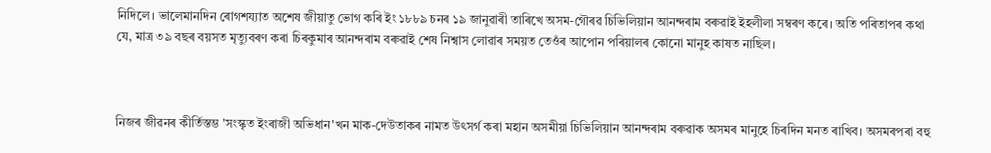নিদিলে। ভালেমানদিন ৰোগশয্যাত অশেষ জীয়াতু ভোগ কৰি ইং ১৮৮৯ চনৰ ১৯ জানুৱাৰী তাৰিখে অসম-গৌৰৱ চিভিলিয়ান আনন্দৰাম বৰুৱাই ইহলীলা সম্বৰণ কৰে। অতি পৰিতাপৰ কথা যে, মাত্র ৩৯ বছৰ বয়সত মৃত্যুবৰণ কৰা চিৰকুমাৰ আনন্দৰাম বৰুৱাই শেষ নিশ্বাস লোৱাৰ সময়ত তেওঁৰ আপোন পৰিয়ালৰ কোনো মানুহ কাষত নাছিল।



নিজৰ জীৱনৰ কীৰ্তিস্তম্ভ 'সংস্কৃত ইংৰাজী অভিধান'খন মাক-দেউতাকৰ নামত উৎসৰ্গ কৰা মহান অসমীয়া চিভিলিয়ান আনন্দৰাম বৰুৱাক অসমৰ মানুহে চিৰদিন মনত ৰাখিব। অসমৰপৰা বহু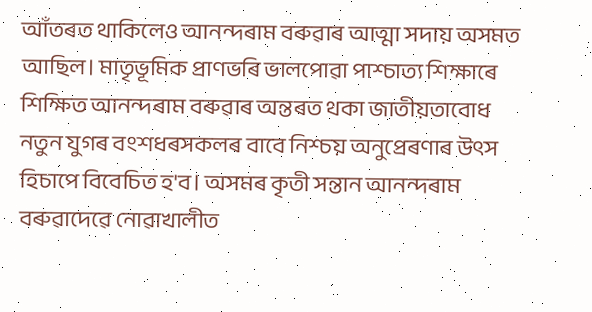আঁতৰত থাকিলেও আনন্দৰাম বৰুৱাৰ আত্মা সদায় অসমত আছিল। মাতৃভূমিক প্রাণভৰি ভালপোৱা পাশ্চাত্য শিক্ষাৰে শিক্ষিত আনন্দৰাম বৰুৱাৰ অন্তৰত থকা জাতীয়তাবোধ নতুন যুগৰ বংশধৰসকলৰ বাবে নিশ্চয় অনুপ্ৰেৰণাৰ উৎস হিচাপে বিবেচিত হ'ব। অসমৰ কৃতী সন্তান আনন্দৰাম বৰুৱাদেৱে নোৱাখালীত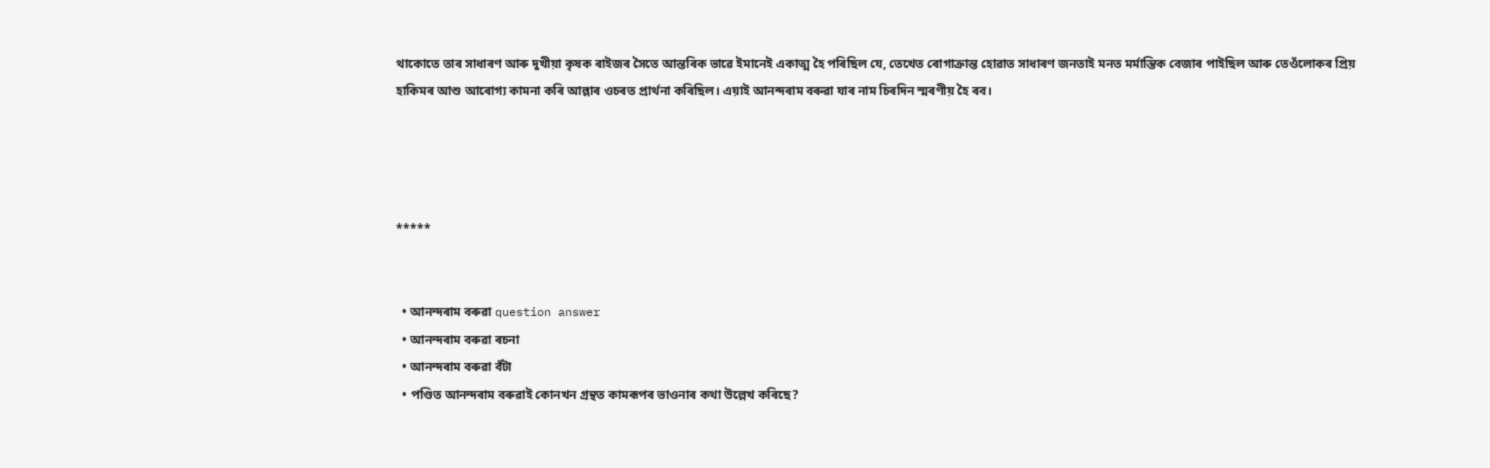থাকোতে তাৰ সাধাৰণ আৰু দুখীয়া কৃষক ৰাইজৰ সৈতে আন্তৰিক ভাৱে ইমানেই একাত্ম হৈ পৰিছিল যে, তেখেত ৰোগাক্রান্ত হোৱাত সাধাৰণ জনতাই মনত মর্মান্তিক বেজাৰ পাইছিল আৰু তেওঁলোকৰ প্ৰিয় হাকিমৰ আশু আৰোগ্য কামনা কৰি আল্লাৰ ওচৰত প্ৰাৰ্থনা কৰিছিল। এয়াই আনন্দৰাম বৰুৱা যাৰ নাম চিৰদিন স্মৰণীয় হৈ ৰব।




*****


  • আনন্দৰাম বৰুৱা question answer
  • আনন্দৰাম বৰুৱা ৰচনা
  • আনন্দৰাম বৰুৱা বঁটা
  • পণ্ডিত আনন্দৰাম বৰুৱাই কোনখন গ্রন্থত কামৰূপৰ ভাওনাৰ কথা উল্লেখ কৰিছে?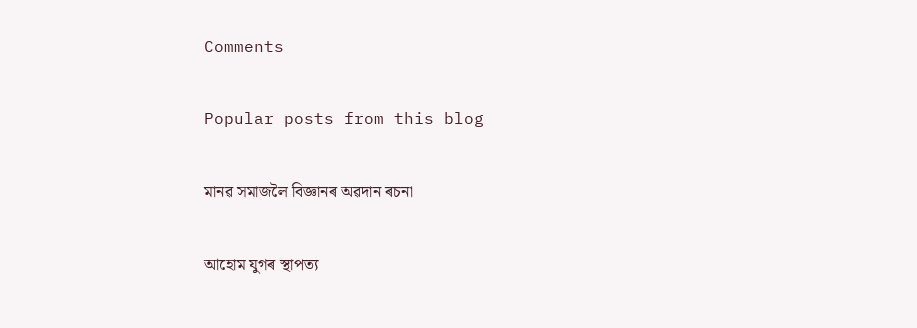Comments

Popular posts from this blog

মানৱ সমাজলৈ বিজ্ঞানৰ অৱদান ৰচনা‌

আহোম যুগৰ স্থাপত্য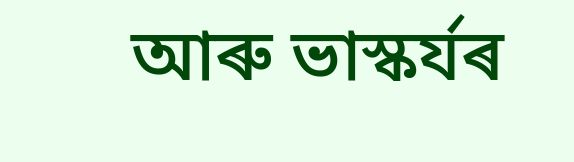আৰু ভাস্কর্যৰ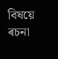বিষয়ে ৰচনা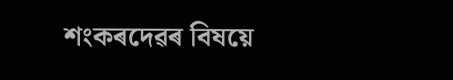শংকৰদেৱৰ বিষয়ে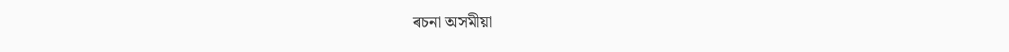ৰচনা অসমীয়া